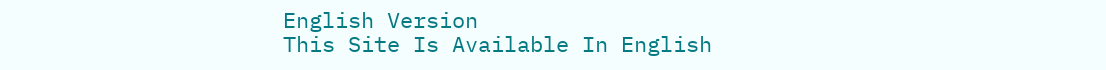English Version
This Site Is Available In English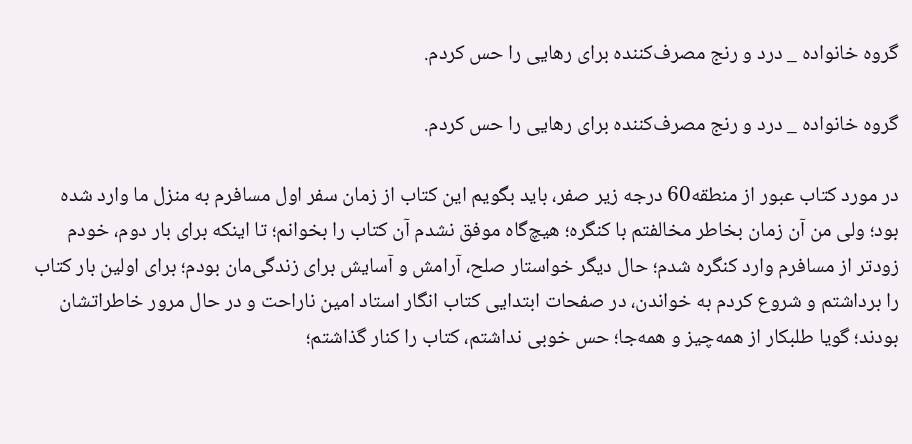گروه خانواده _ درد و رنج مصرف‌کننده برای رهایی را حس کردم.

گروه خانواده _ درد و رنج مصرف‌کننده برای رهایی را حس کردم.

در مورد کتاب عبور از منطقه‌60 درجه زیر صفر، باید بگویم این کتاب از زمان سفر اول مسافرم به منزل ما وارد شده بود؛ ولی من آن زمان بخاطر مخالفتم با کنگره؛ هیچ‌گاه موفق نشدم آن کتاب را بخوانم؛ تا اینکه برای بار دوم، خودم زودتر از مسافرم وارد کنگره شدم؛ حال دیگر خواستار صلح، آرامش و آسایش برای زندگی‌مان بودم؛ برای اولین بار کتاب را برداشتم و شروع کردم به خواندن، در صفحات ابتدایی کتاب انگار استاد امین ناراحت و در حال مرور خاطراتشان بودند؛ گویا طلبکار از همه‌چیز و همه‌جا؛ حس خوبی نداشتم، کتاب را کنار گذاشتم؛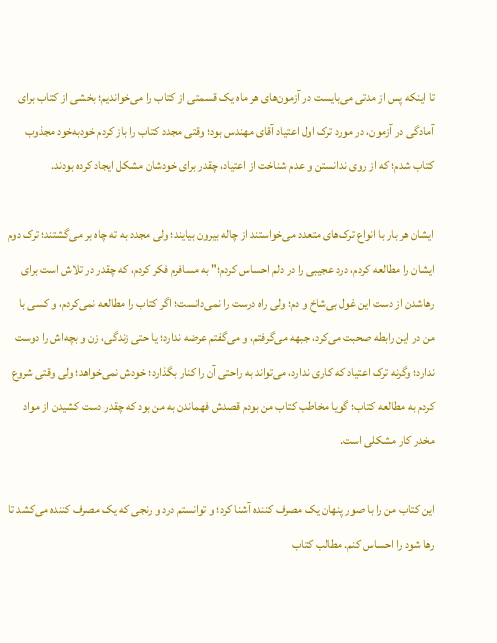تا اینکه پس از مدتی می‌بایست در آزمون‌های هر ماه یک قسمتی از کتاب را می‌خواندیم؛ بخشی از کتاب برای آمادگی در آزمون، در مورد ترک اول اعتیاد آقای مهندس بود؛ وقتی مجدد کتاب را باز کردم خود‌به‌خود مجذوب کتاب شدم؛ که از روی ندانستن و عدم شناخت از اعتیاد، چقدر برای خودشان مشکل ایجاد کرده بودند.

ایشان هر بار با انواع ترک‌های متعدد می‌خواستند از چاله بیرون بیایند؛ ولی مجدد به ته چاه بر می‌گشتند؛ ترک دوم ایشان را مطالعه کردم، درد عجیبی را در دلم احساس کردم؛" به مسافرم فکر کردم، که چقدر در تلاش است برای رها‌شدن از دست این غول بی‌شاخ و دم؛ ولی راه درست را نمی‌دانست؛ اگر کتاب را مطالعه نمی‌کردم، و کسی با من در این رابطه صحبت می‌کرد، جبهه می‌گرفتم، و می‌گفتم عرضه ندارد؛ یا حتی زندگی، زن و بچه‌اش را دوست ندارد؛ وگرنه ترک اعتیاد که کاری ندارد، می‌تواند به راحتی آن را کنار بگذارد؛ خودش نمی‌خواهد؛ ولی وقتی شروع کردم به مطالعه کتاب؛ گویا مخاطب کتاب من بودم قصدش فهماندن به من بود که چقدر دست کشیدن از مواد مخدر کار مشکلی است.

این کتاب من را با صور پنهان یک مصرف کننده آشنا کرد؛ و توانستم درد و رنجی که یک مصرف کننده می‌کشد تا رها شود را احساس کنم. مطالب کتاب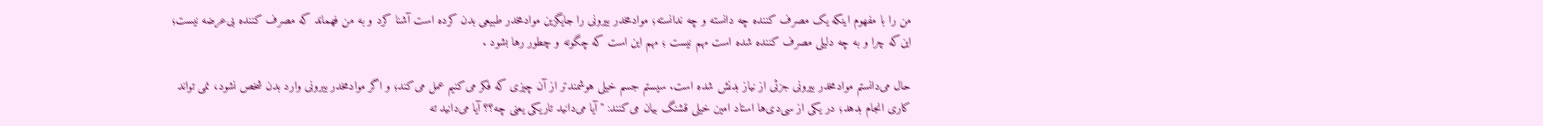من را با مفهوم اینکه یک مصرف کننده چه دانسته و چه ندانسته؛ مواد‌مخدر بیرونی را جایگزین مواد‌مخدر طبیعی بدن کرده است آشنا کرد و به من فهماند که مصرف کننده بی‌عرضه نیست؛ این‌که چرا و به چه دلیلی مصرف کننده شده است مهم نیست ؛ مهم این است که چگونه و چطور رها بشود .

حال می‌دانستم موادمخدر بیرونی جزئی از نیاز بدنش شده است. سیستم جسم خیلی هوشمند‌تر از آن چیزی که فکر می‌کنیم عمل می‌کند؛ و اگر موادمخدر بیرونی وارد بدن شخص نشود، نمی تواند کاری انجام بدهد؛ در یکی از سی‌دی‌ها استاد امین خیلی قشنگ بیان می‌کنند: " آیا می‌دانید تاریکی یعنی چه؟؟ آیا می‌دانید ته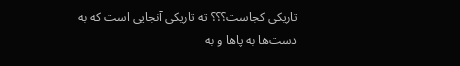تاریکی کجاست؟؟؟ ته تاریکی آنجایی است که به دست‌ها به پاها و به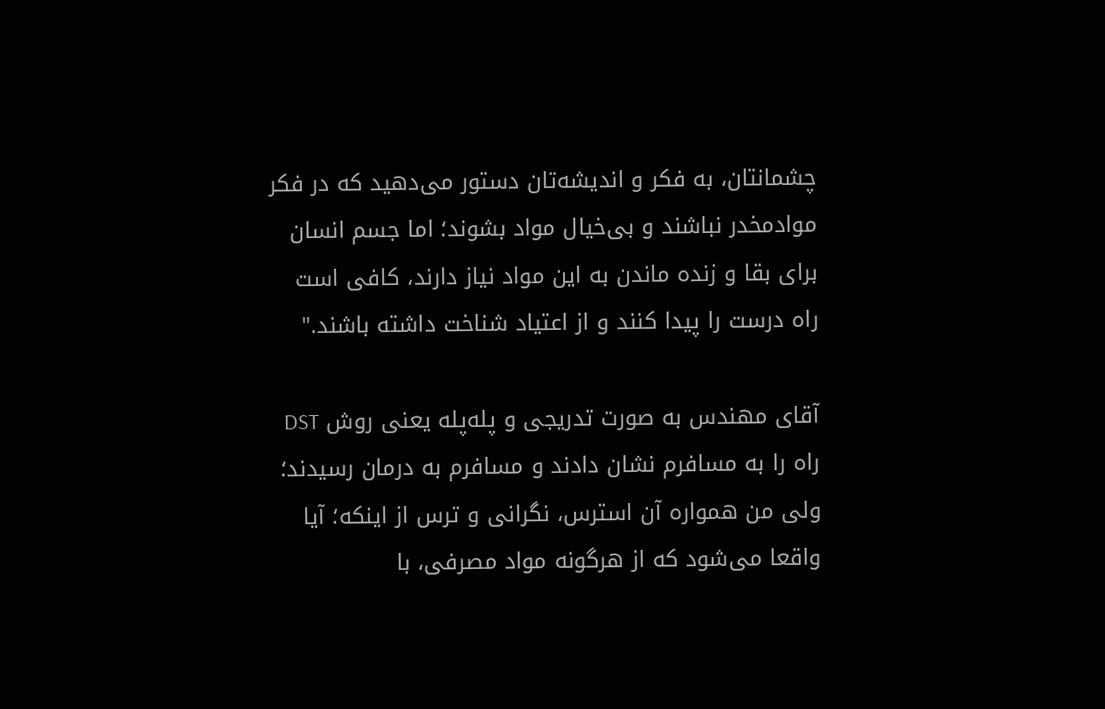چشمانتان، به فکر و اندیشه‌تان دستور می‌دهید که در فکر موادمخدر نباشند و بی‌خیال مواد بشوند؛ اما جسم انسان برای بقا و زنده ماندن به این مواد نیاز دارند، کافی است راه درست را پیدا کنند و از اعتیاد شناخت داشته باشند."

آقای مهندس به صورت تدریجی و پله‌پله یعنی روش DST راه را به مسافرم نشان دادند و مسافرم به درمان رسیدند؛ ولی من همواره آن استرس، نگرانی و ترس از اینکه؛ آیا واقعا می‌شود که از هرگونه مواد مصرفی، با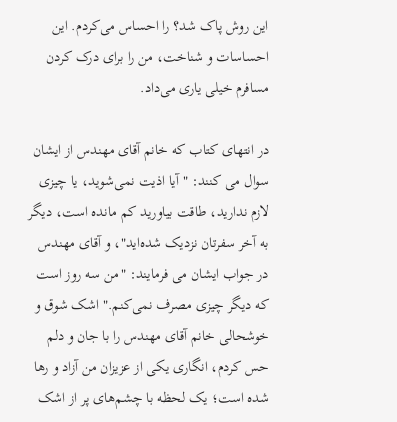این روش پاک شد؟ را احساس می‌کردم. این احساسات و شناخت، من را برای درک کردن مسافرم خیلی یاری می‌داد.

در انتهای کتاب که خانم آقای مهندس از ایشان سوال می کنند: " آیا اذیت نمی‌شوید، یا چیزی لازم ندارید، طاقت بیاورید کم مانده است، دیگر به آخر سفرتان نزدیک شده‌اید"، و آقای مهندس در جواب ایشان می فرمایند: "من سه روز است که دیگر چیزی مصرف نمی‌کنم." اشک شوق و خوشحالی خانم آقای مهندس را با جان و دلم حس کردم، انگاری یکی از عزیزان من آزاد و رها شده است؛ یک لحظه با چشم‌های پر از اشک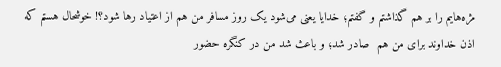مژه‌هایم را بر هم گذاشتم و گفتم؛ خدایا یعنی می‌شود یک روز مسافر من هم از اعتیاد رها شود؟! خوشحال هستم که اذن خداوند برای من هم  صادر شد؛ و باعث شد من در کنگره حضور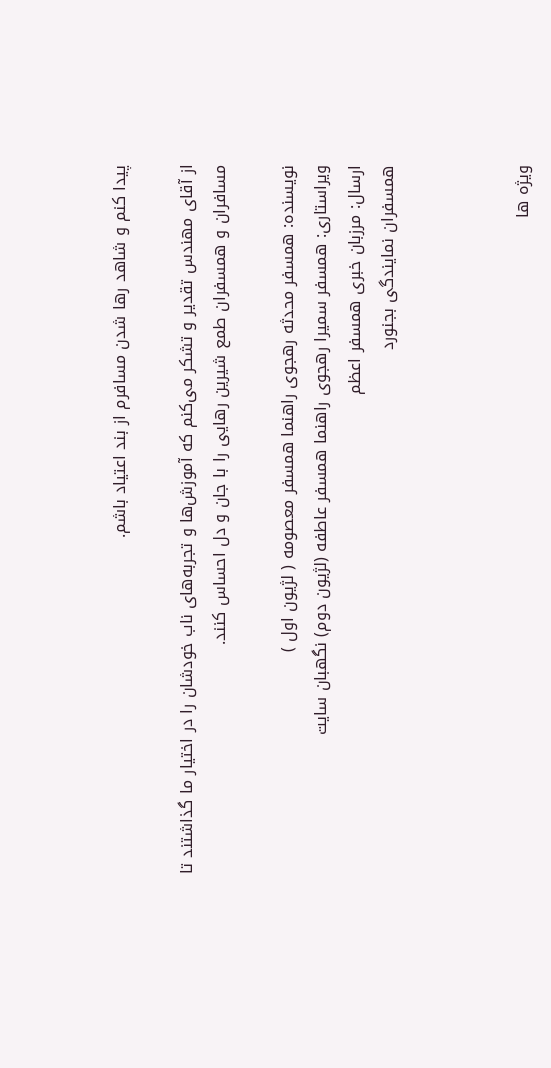پیدا کنم و شاهد رها شدن مسافرم از بند اعتیاد باشم.

از آقای مهندس تقدیر و تشکر می‌کنم که آموزش‌ها و تجربه‌های ناب خودشان را در اختیار ما گذاشتند تا مسافران و همسفران طمع شیرین رهایی را با جان و دل احساس کنند.

نویسنده: همسفر محدثه رهجوی راهنما همسفر معصومه ( لژیون اول )
ویراستاری: همسفر سمیرا رهجوی راهنما همسفر عاطفه (لژیون دوم) نگهبان سایت
ارسال: مرزبان خبری همسفر اعظم
همسفران نمایندگی بجنورد



ویژه ها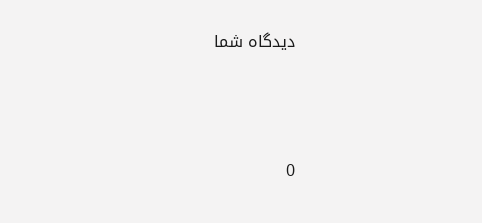دیدگاه شما





0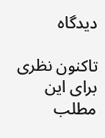دیدگاه

تاکنون نظری برای این مطلب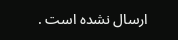ارسال نشده است .